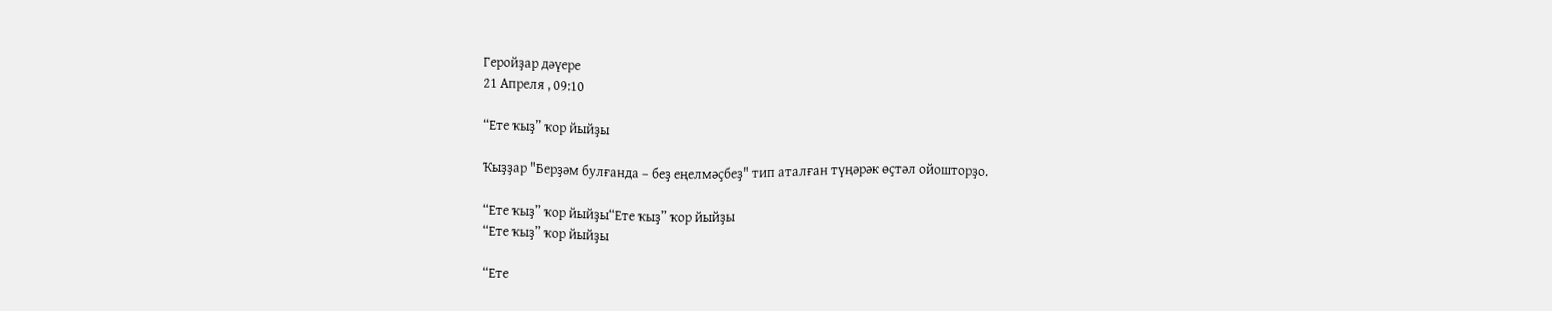Геройҙар дәүере
21 Апреля , 09:10

“Ете ҡыҙ” ҡор йыйҙы

Ҡыҙҙар "Берҙәм булғанда – беҙ еңелмәҫбеҙ" тип аталған түңәрәк өҫтәл ойошторҙо.

“Ете ҡыҙ” ҡор йыйҙы“Ете ҡыҙ” ҡор йыйҙы
“Ете ҡыҙ” ҡор йыйҙы

“Ете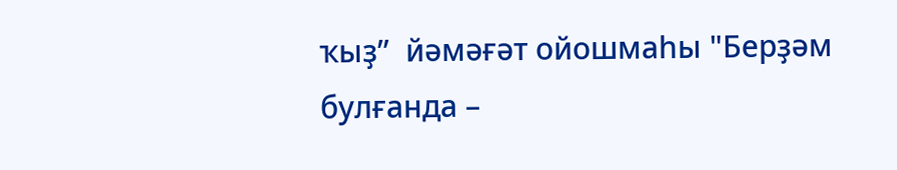ҡыҙ”  йәмәғәт ойошмаһы "Берҙәм булғанда –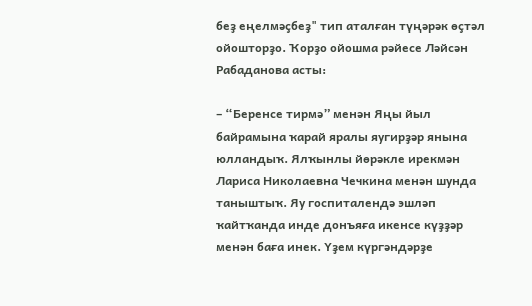беҙ еңелмәҫбеҙ" тип аталған түңәрәк өҫтәл ойошторҙо. Ҡорҙо ойошма рәйесе Ләйсән Рабаданова асты:

– “Беренсе тирмә” менән Яңы йыл байрамына ҡарай яралы яугирҙәр янына юлландыҡ. Ялҡынлы йөрәкле ирекмән Лариса Николаевна Чечкина менән шунда таныштыҡ. Яу госпиталендә эшләп ҡайтҡанда инде донъяға икенсе күҙҙәр менән баға инек. Үҙем күргәндәрҙе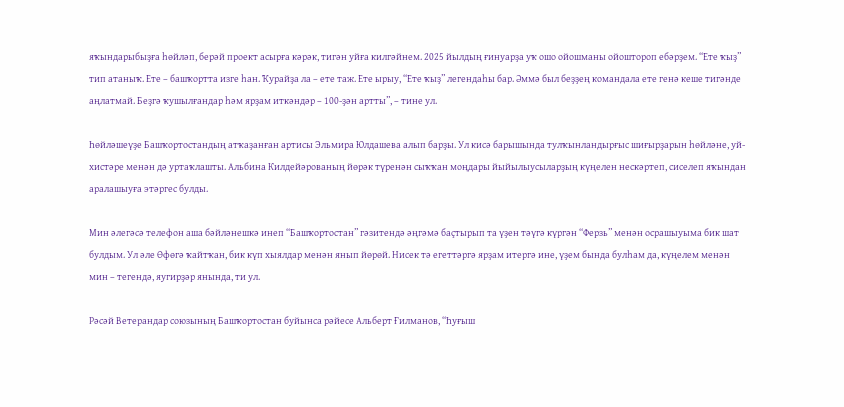яҡындарыбыҙға һөйләп, берәй проект асырға кәрәк, тигән уйға килгәйнем. 2025 йылдың ғинуарҙа уҡ ошо ойошманы ойоштороп ебәрҙем. “Ете ҡыҙ” тип атаныҡ. Ете – башҡортта изге һан. Ҡурайҙа ла – ете таж. Ете ырыу, “Ете ҡыҙ” легендаһы бар. Әммә был беҙҙең командала ете генә кеше тигәнде аңлатмай. Беҙгә ҡушылғандар һәм ярҙам иткәндәр – 100-ҙән артты”, – тине ул.

Һөйләшеүҙе Башҡортостандың атҡаҙанған артисы Эльмира Юлдашева алып барҙы. Ул кисә барышында тулҡынландырғыс шиғырҙарын һөйләне, уй-хистәре менән дә уртаҡлашты. Альбина Килдейәрованың йөрәк түренән сыҡҡан моңдары йыйылыусыларҙың күңелен нескәртеп, сиселеп яҡындан аралашыуға этәргес булды.

Мин әлегәсә телефон аша бәйләнешкә инеп “Башҡортостан” гәзитендә әңгәмә баҫтырып та үҙен тәүгә күргән “Ферзь” менән осрашыуыма бик шат булдым. Ул әле Өфөгә ҡайтҡан, бик күп хыялдар менән янып йөрөй. Нисек тә егеттәргә ярҙам итергә ине, үҙем бында булһам да, күңелем менән мин – тегендә, яугирҙәр янында, ти ул.

Рәсәй Ветерандар союзының Башҡортостан буйынса рәйесе Альберт Ғилманов, “Һуғыш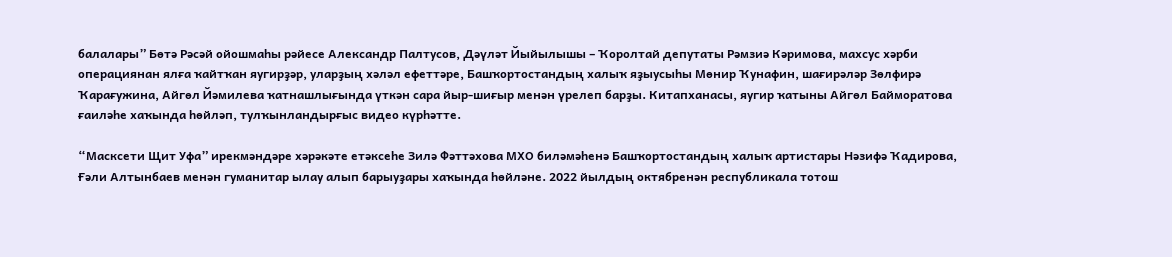балалары” Бөтә Рәсәй ойошмаһы рәйесе Александр Палтусов, Дәүләт Йыйылышы – Ҡоролтай депутаты Рәмзиә Кәримова, махсус хәрби операциянан ялға ҡайтҡан яугирҙәр, уларҙың хәләл ефеттәре, Башҡортостандың халыҡ яҙыусыһы Мөнир Ҡунафин, шағирәләр Зөлфирә Ҡарағужина, Айгөл Йәмилева ҡатнашлығында үткән сара йыр-шиғыр менән үрелеп барҙы. Китапханасы, яугир ҡатыны Айгөл Байморатова ғаиләһе хаҡында һөйләп, тулҡынландырғыс видео күрһәтте.

“Масксети Щит Уфа” ирекмәндәре хәрәкәте етәксеһе Зилә Фәттәхова МХО биләмәһенә Башҡортостандың халыҡ артистары Нәзифә Ҡадирова, Ғәли Алтынбаев менән гуманитар ылау алып барыуҙары хаҡында һөйләне. 2022 йылдың октябренән республикала тотош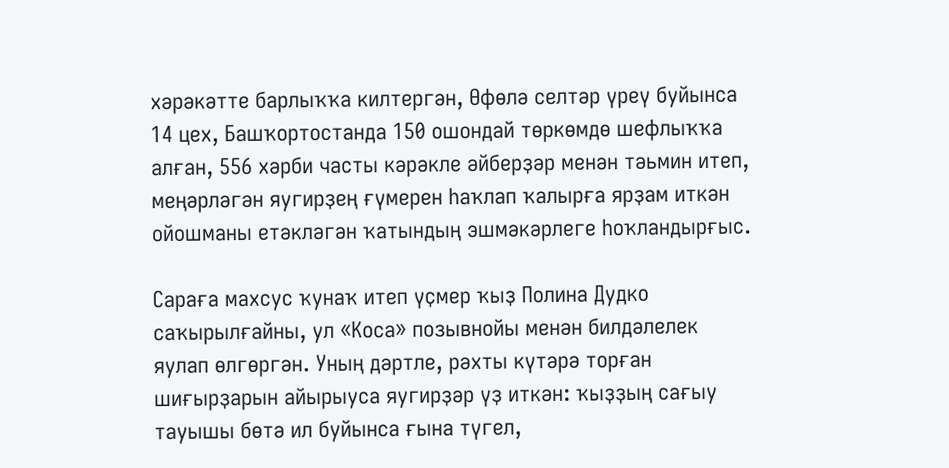хәрәкәтте барлыҡҡа килтергән, Өфөлә селтәр үреү буйынса 14 цех, Башҡортостанда 150 ошондай төркөмдө шефлыҡҡа алған, 556 хәрби часты кәрәкле әйберҙәр менән тәьмин итеп, меңәрләгән яугирҙең ғүмерен һаҡлап ҡалырға ярҙам иткән ойошманы етәкләгән ҡатындың эшмәкәрлеге һоҡландырғыс.

Сараға махсус ҡунаҡ итеп үҫмер ҡыҙ Полина Дудко саҡырылғайны, ул «Коса» позывнойы менән билдәлелек яулап өлгөргән. Уның дәртле, рәхты күтәрә торған шиғырҙарын айырыуса яугирҙәр үҙ иткән: ҡыҙҙың сағыу тауышы бөтә ил буйынса ғына түгел,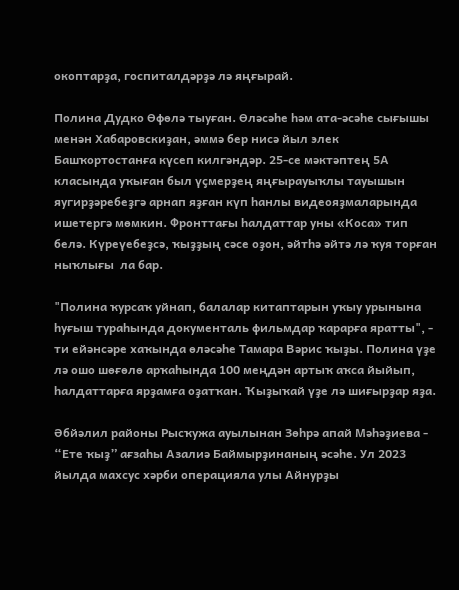окоптарҙа, госпиталдәрҙә лә яңғырай.

Полина Дудко Өфөлә тыуған. Өләсәһе һәм ата-әсәһе сығышы менән Хабаровскиҙан, әммә бер нисә йыл элек Башҡортостанға күсеп килгәндәр. 25-се мәктәптең 5А класында уҡыған был үҫмерҙең яңғырауыҡлы тауышын яугирҙәребеҙгә арнап яҙған күп һанлы видеояҙмаларында ишетергә мөмкин. Фронттағы һалдаттар уны «Коса» тип белә. Күреүебеҙсә, ҡыҙҙың сәсе оҙон, әйтһә әйтә лә ҡуя торған ныҡлығы  ла бар.

"Полина ҡурсаҡ уйнап, балалар китаптарын уҡыу урынына һуғыш тураһында документаль фильмдар ҡарарға яратты", - ти ейәнсәре хаҡында өләсәһе Тамара Вәрис ҡыҙы. Полина үҙе лә ошо шөғөлө арҡаһында 100 меңдән артыҡ аҡса йыйып, һалдаттарға ярҙамға оҙатҡан. Ҡыҙыҡай үҙе лә шиғырҙар яҙа.

Әбйәлил районы Рысҡужа ауылынан Зөһрә апай Мәһәҙиева - “Ете ҡыҙ” ағзаһы Азалиә Баймырҙинаның әсәһе. Ул 2023 йылда махсус хәрби операцияла улы Айнурҙы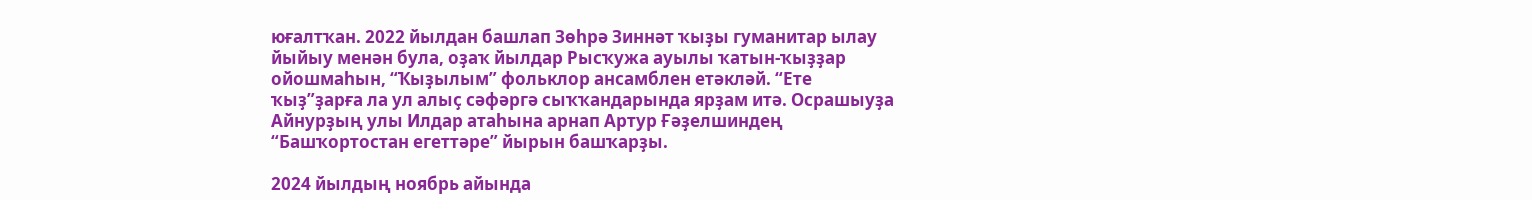юғалтҡан. 2022 йылдан башлап Зөһрә Зиннәт ҡыҙы гуманитар ылау йыйыу менән була, оҙаҡ йылдар Рысҡужа ауылы ҡатын-ҡыҙҙар ойошмаһын, “Ҡыҙылым” фольклор ансамблен етәкләй. “Ете ҡыҙ”ҙарға ла ул алыҫ сәфәргә сыҡҡандарында ярҙам итә. Осрашыуҙа Айнурҙың улы Илдар атаһына арнап Артур Ғәҙелшиндең “Башҡортостан егеттәре” йырын башҡарҙы.

2024 йылдың ноябрь айында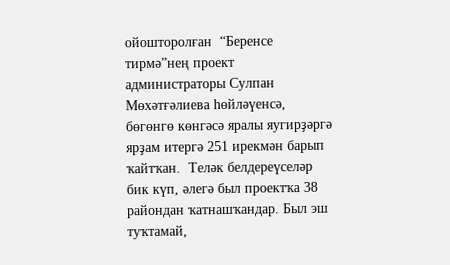ойошторолған  “Беренсе тирмә”нең проект администраторы Сулпан Мөхәтғәлиева һөйләүенсә, бөгөнгө көнгәсә яралы яугирҙәргә ярҙам итергә 251 ирекмән барып ҡайтҡан.  Теләк белдереүселәр бик күп, әлегә был проектҡа 38 райондан ҡатнашҡандар. Был эш туҡтамай,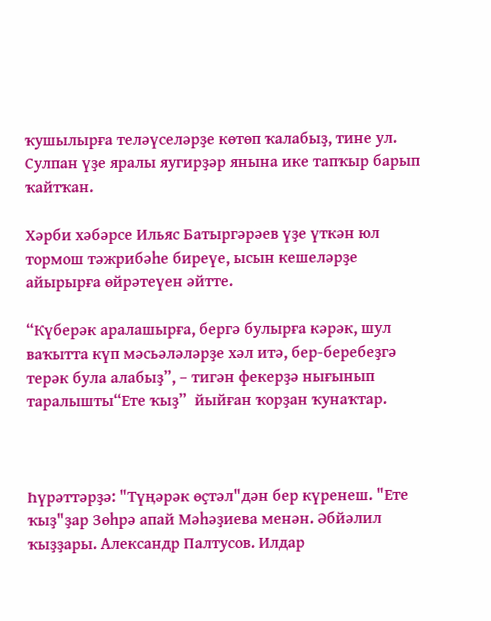ҡушылырға теләүселәрҙе көтөп ҡалабыҙ, тине ул. Сулпан үҙе яралы яугирҙәр янына ике тапҡыр барып ҡайтҡан.

Хәрби хәбәрсе Ильяс Батыргәрәев үҙе үткән юл тормош тәжрибәһе биреүе, ысын кешеләрҙе айырырға өйрәтеүен әйтте.

“Күберәк аралашырға, бергә булырға кәрәк, шул ваҡытта күп мәсьәләләрҙе хәл итә, бер-беребеҙгә терәк була алабыҙ”, – тигән фекерҙә нығынып таралышты“Ете ҡыҙ”  йыйған ҡорҙан ҡунаҡтар.



Һүрәттәрҙә: "Түңәрәк өҫтәл"дән бер күренеш. "Ете ҡыҙ"ҙар Зөһрә апай Мәһәҙиева менән. Әбйәлил ҡыҙҙары. Александр Палтусов. Илдар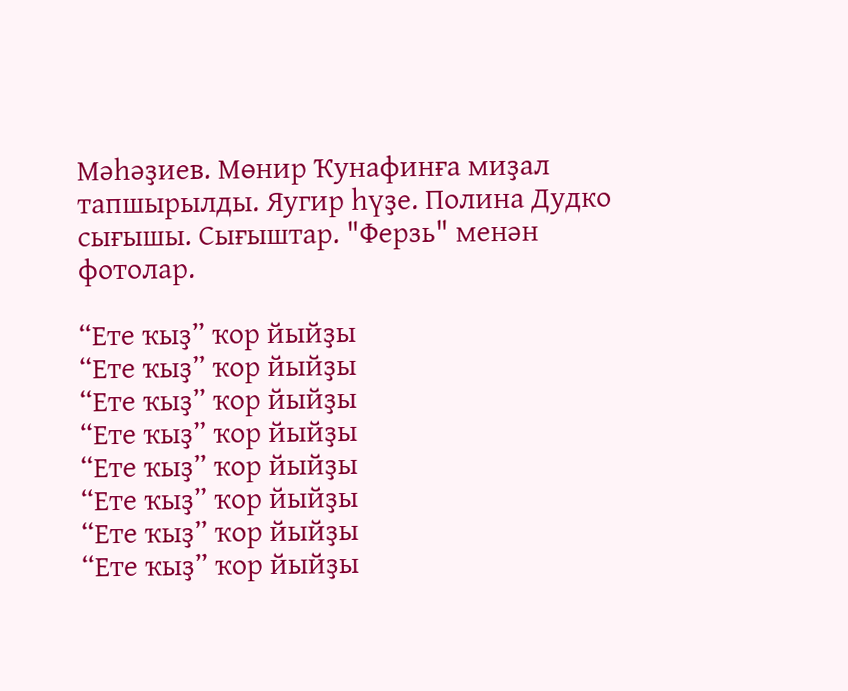Мәһәҙиев. Мөнир Ҡунафинға миҙал тапшырылды. Яугир һүҙе. Полина Дудко сығышы. Сығыштар. "Ферзь" менән фотолар.

“Ете ҡыҙ” ҡор йыйҙы
“Ете ҡыҙ” ҡор йыйҙы
“Ете ҡыҙ” ҡор йыйҙы
“Ете ҡыҙ” ҡор йыйҙы
“Ете ҡыҙ” ҡор йыйҙы
“Ете ҡыҙ” ҡор йыйҙы
“Ете ҡыҙ” ҡор йыйҙы
“Ете ҡыҙ” ҡор йыйҙы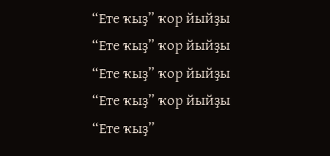“Ете ҡыҙ” ҡор йыйҙы
“Ете ҡыҙ” ҡор йыйҙы
“Ете ҡыҙ” ҡор йыйҙы
“Ете ҡыҙ” ҡор йыйҙы
“Ете ҡыҙ”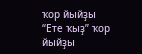ҡор йыйҙы
“Ете ҡыҙ” ҡор йыйҙы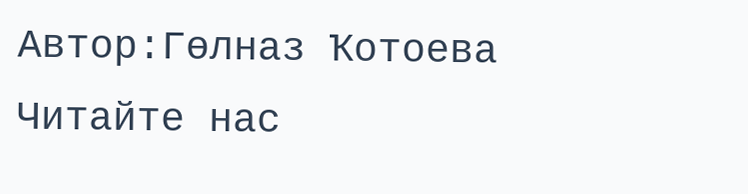Автор:Гөлназ Ҡотоева
Читайте нас